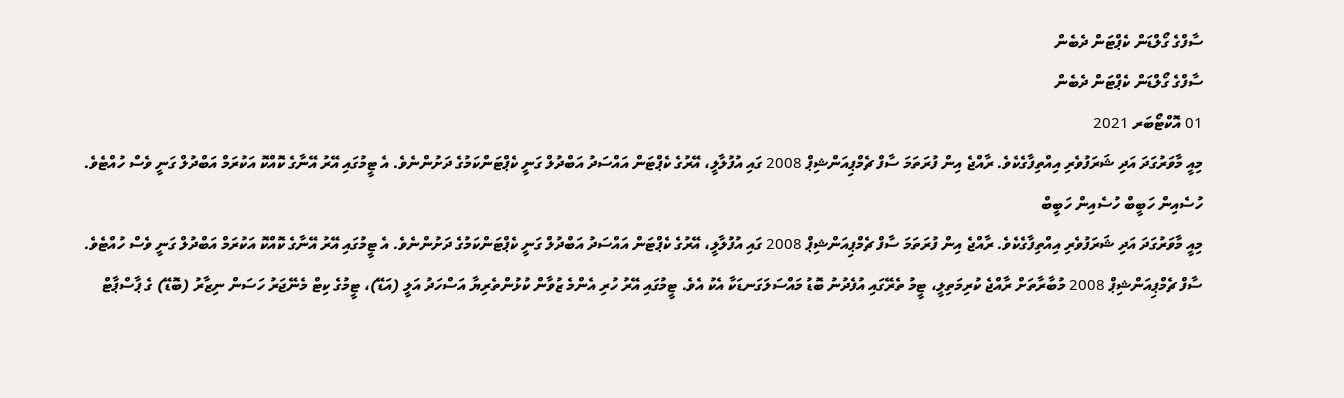ސާފްގެ ގޯލްޑަން ކެޕްޓަން ދެބެން
ސާފްގެ ގޯލްޑަން ކެޕްޓަން ދެބެން
01 އޮކްޓޯބަރ 2021
މިއީ މާވަރުގަދަ އަދި ޝަރަފުވެރި އިއްތިފާގެކެވެ. ރާއްޖެ އިން ފުރަތަމަ ސާފް ޗެމްޕިއަންޝިޕް 2008 ގައި އުފުލާލީ، އޭރުގެ ކެޕްޓަން އައްސަދު އަބްދުލް ގަނީ ކެޕްޓަންކަމުގެ ދަށުންނެވެ. އެ ޓީމުގައި އޭރު އޭނާގެ ކޮއްކޮ އަކުރަމް އަބްދުލް ގަނީ ވެސް ހުއްޓެވެ.
ހުސެއިން ހަބީބް ހުސެއިން ހަބީބް
މިއީ މާވަރުގަދަ އަދި ޝަރަފުވެރި އިއްތިފާގެކެވެ. ރާއްޖެ އިން ފުރަތަމަ ސާފް ޗެމްޕިއަންޝިޕް 2008 ގައި އުފުލާލީ، އޭރުގެ ކެޕްޓަން އައްސަދު އަބްދުލް ގަނީ ކެޕްޓަންކަމުގެ ދަށުންނެވެ. އެ ޓީމުގައި އޭރު އޭނާގެ ކޮއްކޮ އަކުރަމް އަބްދުލް ގަނީ ވެސް ހުއްޓެވެ.
ސާފް ޗެމްޕިއަންޝިޕް 2008 މުބާރާތަށް ރާއްޖެ ކުރިމަތިލީ، ޓީމު ތެރޭގައި އުފެދުނު ބޮޑު މައްސަލަގަނޑަކާ އެކު އެވެ. ޓީމުގައި އޭރު ހުރި އެންމެ ޒުވާން ކުޅުންތެރިޔާ އަސްހަދު އަލީ (އަޑޭ)، ޓީމުގެ ކިޓް މެނޭޖަރު ހަސަން ނިޒާރު (ބޮޑޭ) ގެ ޕާސްޕާޓް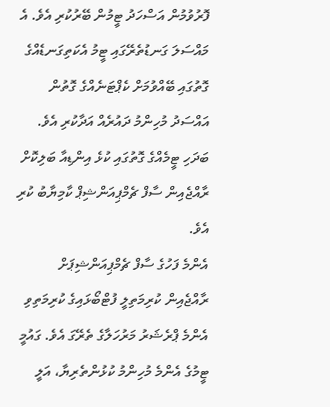ފޮރުވުމުން އަސްހަދު ޓީމުން ބޭރުކުރި އެވެ. އެ މައްސަލަ ގަނޑުތެރޭގައި ޓީމު އެކަތިގަނޑެއްގެ ގޮތުގައި ބޭއްވުމަށް ކެޕްޓަނެއްގެ ގޮތުން އައްސަދު މުހިންމު ދައުރެއް އަދާކުރި އެވެ. ބަދަހި ޓީމެއްގެ ގޮތުގައި ކުޅެ އިންޑިއާ ބަލިކޮށް ރާއްޖެއިން ސާފް ޗެމްޕިއަންޝިޕް ކާމިޔާބު ކުރި އެވެ.
އެންމެ ފަހުގެ ސާފް ޗެމްޕިއަންޝިޕަށް ރާއްޖެއިން ކުރިމަތިލީ ފުޓްބޯޅައިގެ ކުރިމަތިވި އެންމެ ޕްރެޝަރު މަރުހަލާގެ ތެރޭގަ އެވެ. ގައުމީ ޓީމުގެ އެންމެ މުހިންމު ކުޅުންތެރިޔާ، އަލީ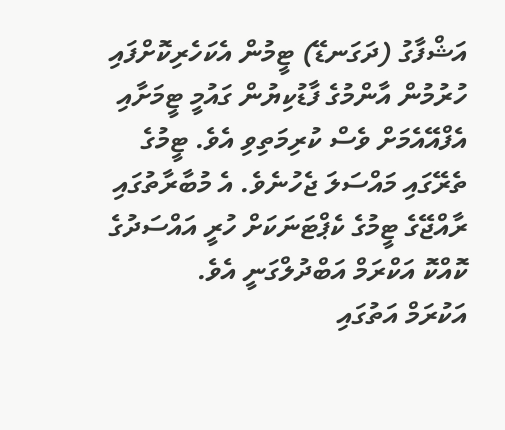އަޝްފާގު (ދަގަނޑޭ) ޓީމުން އެކަހެރިކޮށްފައި ހުރުމުން އާންމުގެ ފާޑުކިޔުން ގައުމީ ޓީމަށާއި އެފްއޭއެމަށް ވެސް ކުރިމަތިވި އެވެ. ޓީމުގެ ތެރޭގައި މައްސަލަ ޖެހުނެވެ. އެ މުބާރާތުގައި ރާއްޖޭގެ ޓީމުގެ ކެޕްޓަނަކަށް ހުރީ އައްސަދުގެ ކޮއްކޮ އަކްރަމް އަބްދުލްގަނީ އެވެ.
އަކުރަމް އަތުގައި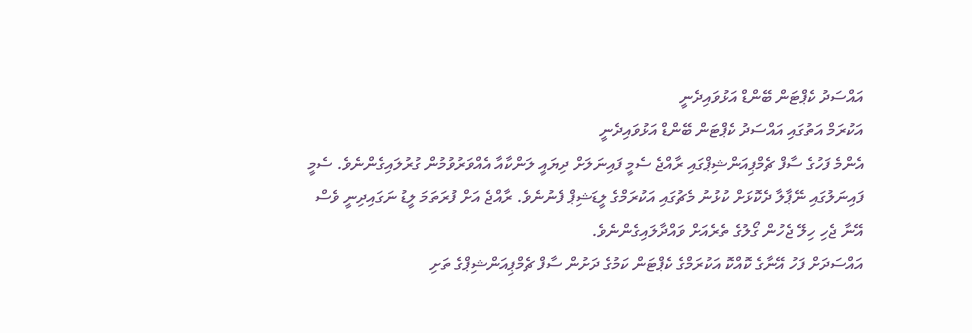އައްސަދު ކެޕްޓަން ބޭންޑް އަޅުވައިދެނީ
އަކުރަމް އަތުގައި އައްސަދު ކެޕްޓަން ބޭންޑް އަޅުވައިދެނީ
އެންމެ ފަހުގެ ސާފް ޗެމްޕިއަންޝިޕްގައި ރާއްޖެ ސެމީ ފައިނަލަށް ދިޔައީ ލަންކާއާ އެއްވަރުވުމުން ގުރުލައިގެންނެވެ. ސެމީ ފައިނަލުގައި ނޭޕާލާ ދެކޮޅަށް ކުޅުނު މެޗުގައި އަކުރަމްގެ ލީޑަޝިޕް ފެނުނެވެ. ރާއްޖެ އަށް ފުރަތަމަ ލީޑު ނަގައިދިނީ ވެސް އޭނާ ޖެހި ހިލޭ ޖެހުން ގޯލުގެ ތެރެއަށް ވައްދާލައިގެންނެވެ.
އައްސަދަށް ފަހު އޭނާގެ ކޮއްކޮ އަކުރަމްގެ ކެޕްޓަން ކަމުގެ ދަށުން ސާފް ޗެމްޕިއަންޝިޕްގެ ތަށި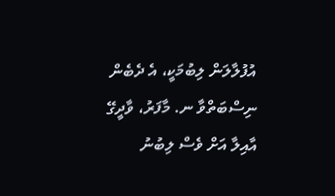އުފުލާލަން ލިބުމަކީ، އެ ދެބެން ނިސްބަތްވާ ނ. މާފަރު، ވާދީގޭ އާއިލާ އަށް ވެސް ލިބުނު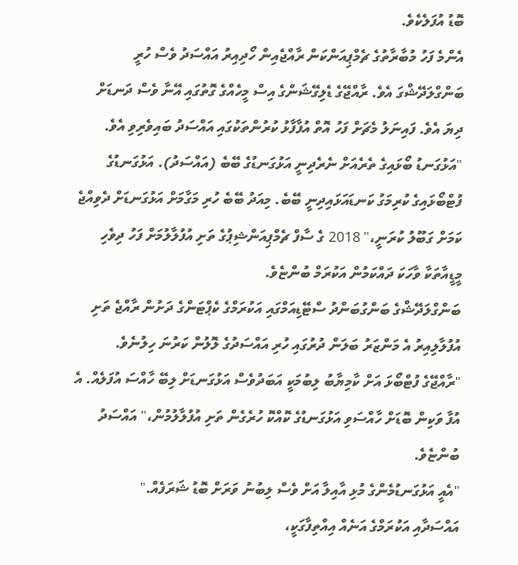ބޮޑު އުފަލެކެވެ.
އެންމެ ފަހު މުބާރާތުގެ ޗެމްޕިއަންކަން ރާއްޖެއިން ހޯދިއިރު އައްސަދު ވެސް ހުރީ ބަންގްލަދޭޝްގަ އެވެ. ރާއްޖޭގެ ޑެލިގޭޝަންގެ އިސް މީހެއްގެ ގޮތުގައި އޭނާ ވެސް ދަނޑަށް ދިޔަ އެވެ. ފައިނަލު މެޗަށް ފަހު އޮތް އުފާފާޅު ކުރުންތަކުގައި އައްސަދު ބައިވެރިވި އެވެ.
"އަޅުގަނޑު ބޯޅައިގެ ތެރެއަށް ނެރެދިނީ އަޅުގަނޑުގެ ބޭބެ (އައްސަދު). އަޅުގަނޑުގެ ފުޓްބޯޅައިގެ ކުރިމަގު ކަނޑައަޅައިދިނީ ބޭބެ. މިއަދު ބޭބެ ހުރި މަގާމަށް އަޅުގަނޑަށް ދެވިއްޖެ ކަމަށް ގަބޫލު ކުރަނީ،" 2018 ގެ ސާފް ޗެމްޕިއަންޝިޕުގެ ތަށި އުފުލާލުމަށް ފަހު ދިވެހި މީޑީއާތަކާ ވާހަކަ ދައްކަމުން އަކުރަމް ބުންޏެވެ.
ބަންގްލަދޭޝްގެ ބަންގުބަންދު ސްޓޭޑިއަމްގައި އަކުރަމްގެ ކެޕްޓަންގެ ދަށުން ރާއްޖެ ތަށި އުފުލާލިއިރު އެ މަންޒަރު ބަލަން ދުރުގައި ހުރި އައްސަދުގެ ލޮލުން ކަރުނަ ހިލުނެވެ.
"ރާއްޖޭގެ ފުޓްބޯޅަ އަށް ކާމިޔާބު ލިބުމަކީ އަބަދުވެސް އަޅުގަނޑަށް ލިބޭ ހާއްސަ އުފަލެއް. އެ އުފާ ވަކިން ބޮޑަށް ހާއްސަވި އަޅުގަނޑުގެ ކޮއްކޮ ހުރެގެން ތަށި އުފުލާލުމުން،" އައްސަދު ބުންޏެވެ.
"އެއީ އަޅުގަނޑުމެންގެ މުޅި އާއިލާ އަށް ވެސް ލިބުނު ވަރަށް ބޮޑު ޝަރަފެއް."
އައްސަދާއި އަކުރަމްގެ އަނެއް އިއްތިފާގަކީ،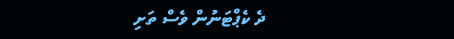ދެ ކެޕްޓަނުން ވެސް ތަށި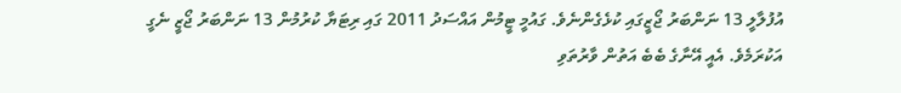އުފުލާލީ 13 ނަންބަރު ޖޯޒީގައި ކުޅެގެންނެވެ. ގައުމީ ޓީމުން އައްސަދު 2011 ގައި ރިޓަޔާ ކުރުމުން 13 ނަންބަރު ޖޯޒީ ނެގީ އަކުރަމެވެ. އެއީ އޭނާގެ ބެބެ އަތުން ވާރުތަވި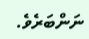ނަންބަރެވެ.